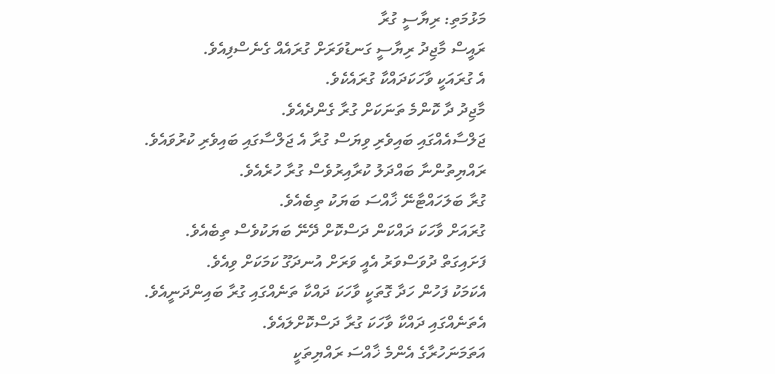މަޅުމަތި: ރިޔާސީ ގުރާ
ރައީސް މާޖިދު ރިޔާސީ ގަނޑުވަރަށް ގުރައެއް ގެނެސްފިއެވެ.
އެ ގުރައަކީ ވާހަކަދައްކާ ގުރައެކެވެ.
މާޖިދު ދާ ކޮންމެ ތަނަކަށް ގުރާ ގެންދެއެވެ.
ޖަލްސާއެއްގައި ބައިވެރި ވިޔަސް ގުރާ އެ ޖަލްސާގައި ބައިވެރި ކުރުވައެވެ.
ރައްޔިތުންނާ ބައްދަލު ކުރާއިރުވެސް ގުރާ ހުރެއެވެ.
ގުރާ ބަލަހައްޓާނޭ ޚާއްސަ ބަޔަކު ތިބެއެވެ.
ގުރައަށް ވާހަކަ ދައްކަން ދަސްކޮށް ދޭނޭ ބަޔަކުވެސް ތިބެއެވެ.
ފަށައިގަތް ދުވަސްވަރު އެއީ ވަރަށް އުނދަގޫ ކަމަކަށް ވިއެވެ.
އެކަމަކު ފަހުން ހަދާ ގޮތަކީ ވާހަކަ ދައްކާ ތަނެއްގައި ގުރާ ބައިންދަނީއެވެ.
އެތަނެއްގައި ދައްކާ ވާހަކަ ގުރާ ދަސްކޮށްލައެވެ.
އަތަމަނަހުރާގެ އެންމެ ޚާއްސަ ރައްޔިތަކީ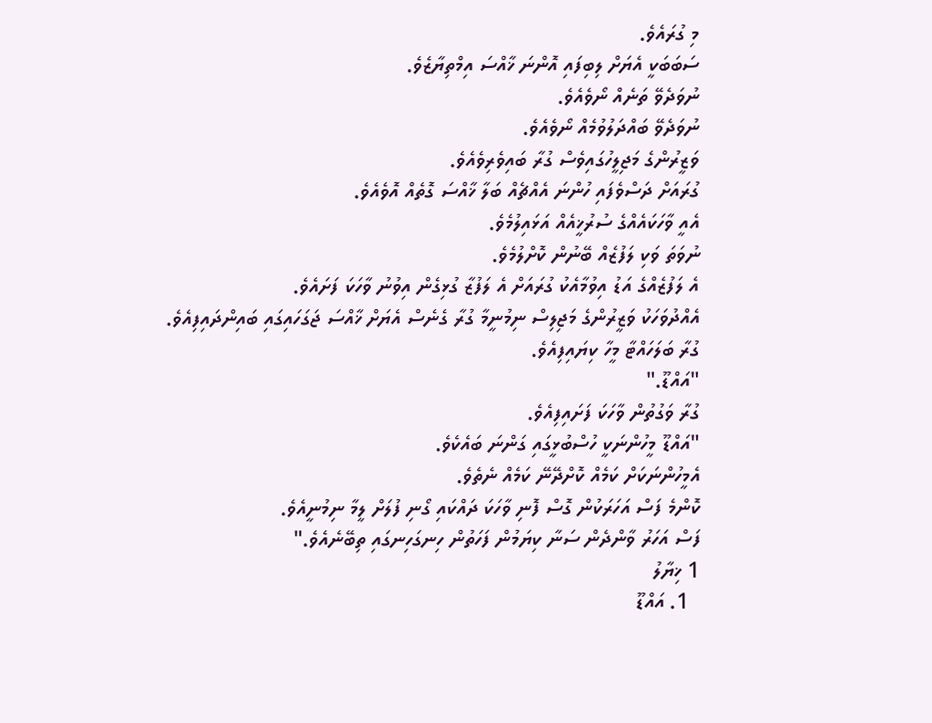މި ގުރައެވެ.
ސަބަބަކީ އެޔަށް ލިބިފައި އޮންނަ ޚާއްސަ އިމްތިޔާޒެވެ.
ނުވަދެވޭ ތަނެއް ނޯވެއެވެ.
ނުވަދެވޭ ބައްދަލުވުމެއް ނޯވެއެވެ.
ވަޒީރުންގެ މަޖިލީހުގައިވެސް ގުރާ ބައިވެރިވެއެވެ.
ގުރައަށް ދަސްވެފައި ހުންނަ އެއްޗެއް ބަލާ ޚާއްސަ ގޮތެއް އޮވެއެވެ.
އެއީ ވާހަކައެއްގެ ސުރުޚީއެއް އަޅައިލުމެވެ.
ނުވަތަ ވަކި ލަފުޒެއް ބޭނުން ކޮށްލުމެވެ.
އެ ލަފުޒެއްގެ އަޑު އިވުމާއެކު ގުރައަށް އެ ލަފުޒާ ގުޅިގެން އިވުނު ވާހަކަ ފަށައެވެ.
އެއްދުވަހަކު ވަޒީރުންގެ މަޖިލިސް ނިމުނީމާ ގުރާ ގެނެސް އެޔަށް ޚާއްސަ ޖަގަހައިގައި ބައިންދައިފިއެވެ.
ގުރާ ބަލަހައްޓާ މީހާ ކިޔައިފިއެވެ.
"އައްޑޫ."
ގުރާ ވަގުތުން ވާހަކަ ފަށައިފިއެވެ.
"އައްޑޫ މީހުންނަކީ ހުސްބުޅީގައި ގަންނަ ބައެކެވެ.
އެމީހުންނަކަށް ކަމެއް ކޮށްދޭނޭ ކަމެއް ނެތެވެ.
ކޮންމެ ފަސް އަހަރަކުން ގޮސް ފޮނި ވާހަކަ ދައްކައި ގޯނި ފުލަށް ލީމާ ނިމުނީއެވެ.
ފަސް އަހަރު ވާންދެން ސަނާ ކިޔަމުން ފަހަތުން ހިނގަހިނގައި ތިބޭނެއެވެ."
1 ޚިޔާލު
  1. އައްޑޫ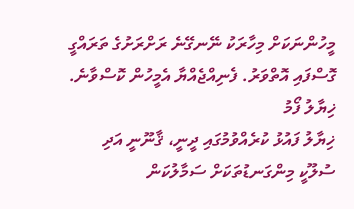މީހުންނަކަށް މިހާރަކު ނޭނގޭނެ ރަށްރަށުގެ ތަރައްގީ ގޮސްފައި އޮތްވަރު. ފެނިއްޖެއްޔާ އެމީހުން ކޮސްވާނެ.
ޚިޔާލު ފޯމު
ޚިޔާލު ފައުޅު ކުރެއްވުމުގައި ދީނީ، ޤާނޫނީ އަދި ސުލޫކީ މިންގަނޑުތަކަށް ސަމާލުކަން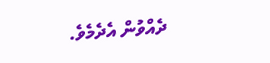ދެއްވުން އެދެމެވެ.